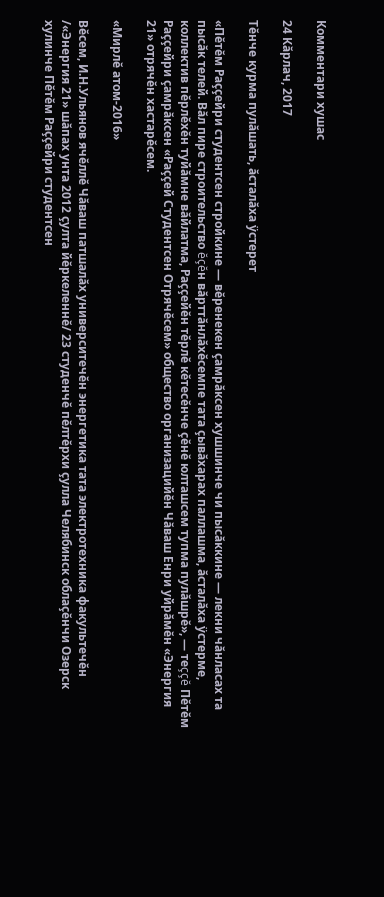Комментари хушас

24 Кăрлач, 2017

Тĕнче курма пулăшать, ăсталăха ÿстерет

«Пĕтĕм Раççейри студентсен стройкине — вĕренекен çамрăксен хушшинче чи пысăккине — лекни чăнласах та пысăк телей. Вăл пире строительство ĕçĕн вăрттăнлăхĕсемпе тата çывăхарах паллашма, ăсталăха ÿстерме, коллектив пĕрлĕхĕн туйăмне вăйлатма, Раççейĕн тĕрлĕ кĕтесĕнче çĕнĕ юлташсем тупма пулăшрĕ», — теççĕ Пĕтĕм Раççейри çамрăксен «Раççей Студентсен Отрячĕсем» общество организацийĕн Чăваш Енри уйрăмĕн «Энергия 21» отрячĕн хастарĕсем.

«Мирлĕ атом-2016»

Вĕсем, И.Н.Ульянов ячĕллĕ Чăваш патшалăх университечĕн энергетика тата электротехника факультечĕн /«Энергия 21» шăпах унта 2012 çулта йĕркеленнĕ/ 23 студенчĕ пĕлтĕрхи çулла Челябинск облаçĕнчи Озерск хулинче Пĕтĕм Раççейри студентсен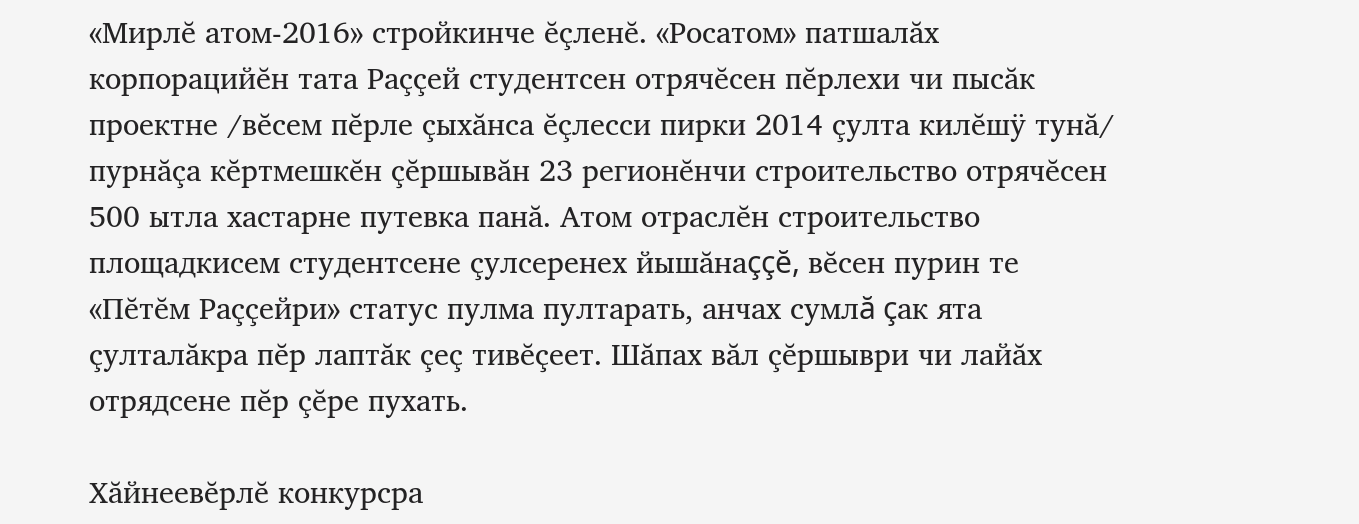«Мирлĕ атом-2016» стройкинче ĕçленĕ. «Росатом» патшалăх корпорацийĕн тата Раççей студентсен отрячĕсен пĕрлехи чи пысăк проектне /вĕсем пĕрле çыхăнса ĕçлесси пирки 2014 çулта килĕшÿ тунă/ пурнăçа кĕртмешкĕн çĕршывăн 23 регионĕнчи строительство отрячĕсен 500 ытла хастарне путевка панă. Атом отраслĕн строительство площадкисем студентсене çулсеренех йышăнаççĕ, вĕсен пурин те «Пĕтĕм Раççейри» статус пулма пултарать, анчах сумлă çак ята çулталăкра пĕр лаптăк çеç тивĕçеет. Шăпах вăл çĕршыври чи лайăх отрядсене пĕр çĕре пухать.

Хăйнеевĕрлĕ конкурсра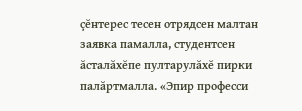çĕнтерес тесен отрядсен малтан заявка памалла, студентсен ăсталăхĕпе пултарулăхĕ пирки палăртмалла. «Эпир професси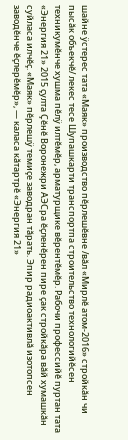шайне ÿстерес тата «Маяк» производство пĕрлешĕвне /вăл «Мирлĕ атом-2016» стройкăн чи пысăк объекчĕ/ лекес тесе Шупашкарти транспортпа строительство технологийĕсен техникумĕнче хушма пĕлÿ илтĕмĕр, арматурщике вĕрентĕмĕр. Рабочи профессийĕ пуртан тата «Энергия 21» 2015 çулта Çĕнĕ Воронежри АЭСра ĕçленĕрен пире çак стройкăра вăй хумашкăн суйласа илчĕç. «Маяк» пĕрлешÿ темиçе заводран тăрать. Эпир радиоактивлă изотопсен заводĕнче ĕçлерĕмĕр», — каласа кăтартрĕ «Энергия 21»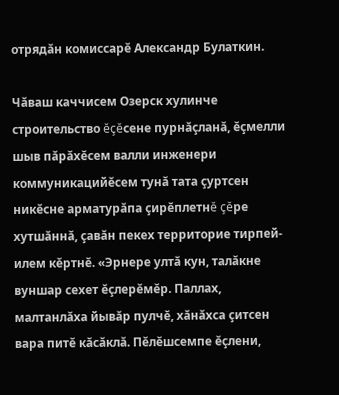отрядăн комиссарĕ Александр Булаткин.

Чăваш каччисем Озерск хулинче строительство ĕçĕсене пурнăçланă, ĕçмелли шыв пăрăхĕсем валли инженери коммуникацийĕсем тунă тата çуртсен никĕсне арматурăпа çирĕплетнĕ çĕре хутшăннă, çавăн пекех территорие тирпей-илем кĕртнĕ. «Эрнере ултă кун, талăкне вуншар сехет ĕçлерĕмĕр. Паллах, малтанлăха йывăр пулчĕ, хăнăхса çитсен вара питĕ кăсăклă. Пĕлĕшсемпе ĕçлени,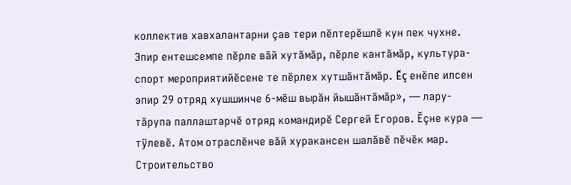коллектив хавхалантарни çав тери пĕлтерĕшлĕ кун пек чухне. Эпир ентешсемпе пĕрле вăй хутăмăр, пĕрле кантăмăр, культура-спорт мероприятийĕсене те пĕрлех хутшăнтăмăр. Ĕç енĕпе илсен эпир 29 отряд хушшинче 6-мĕш вырăн йышăнтăмăр», — лару-тăрупа паллаштарчĕ отряд командирĕ Сергей Егоров. Ĕçне кура — тÿлевĕ. Атом отраслĕнче вăй хуракансен шалăвĕ пĕчĕк мар. Строительство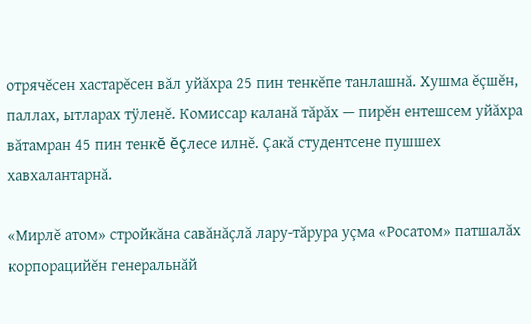отрячĕсен хастарĕсен вăл уйăхра 25 пин тенкĕпе танлашнă. Хушма ĕçшĕн, паллах, ытларах тÿленĕ. Комиссар каланă тăрăх — пирĕн ентешсем уйăхра вăтамран 45 пин тенкĕ ĕçлесе илнĕ. Çакă студентсене пушшех хавхалантарнă.

«Мирлĕ атом» стройкăна савăнăçлă лару-тăрура уçма «Росатом» патшалăх корпорацийĕн генеральнăй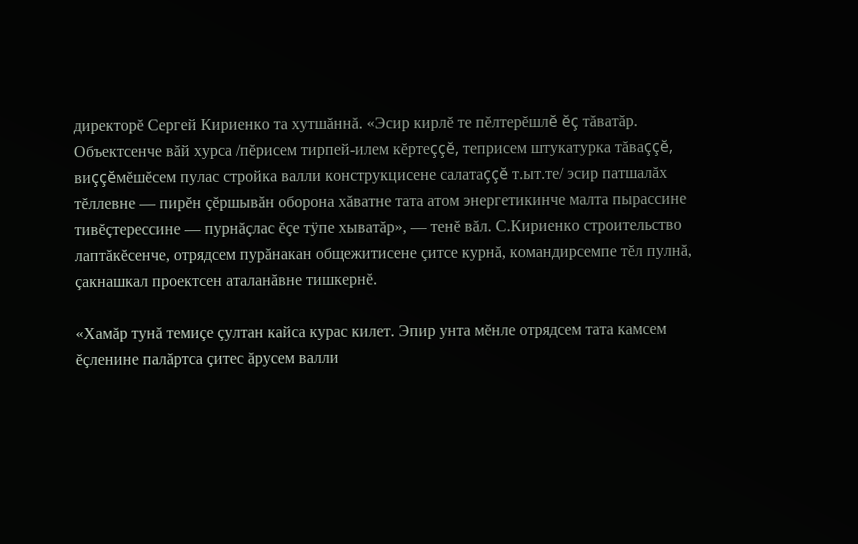директорĕ Сергей Кириенко та хутшăннă. «Эсир кирлĕ те пĕлтерĕшлĕ ĕç тăватăр. Объектсенче вăй хурса /пĕрисем тирпей-илем кĕртеççĕ, теприсем штукатурка тăваççĕ, виççĕмĕшĕсем пулас стройка валли конструкцисене салатаççĕ т.ыт.те/ эсир патшалăх тĕллевне — пирĕн çĕршывăн оборона хăватне тата атом энергетикинче малта пырассине тивĕçтерессине — пурнăçлас ĕçе тÿпе хыватăр», — тенĕ вăл. С.Кириенко строительство лаптăкĕсенче, отрядсем пурăнакан общежитисене çитсе курнă, командирсемпе тĕл пулнă, çакнашкал проектсен аталанăвне тишкернĕ.

«Хамăр тунă темиçе çултан кайса курас килет. Эпир унта мĕнле отрядсем тата камсем ĕçленине палăртса çитес ăрусем валли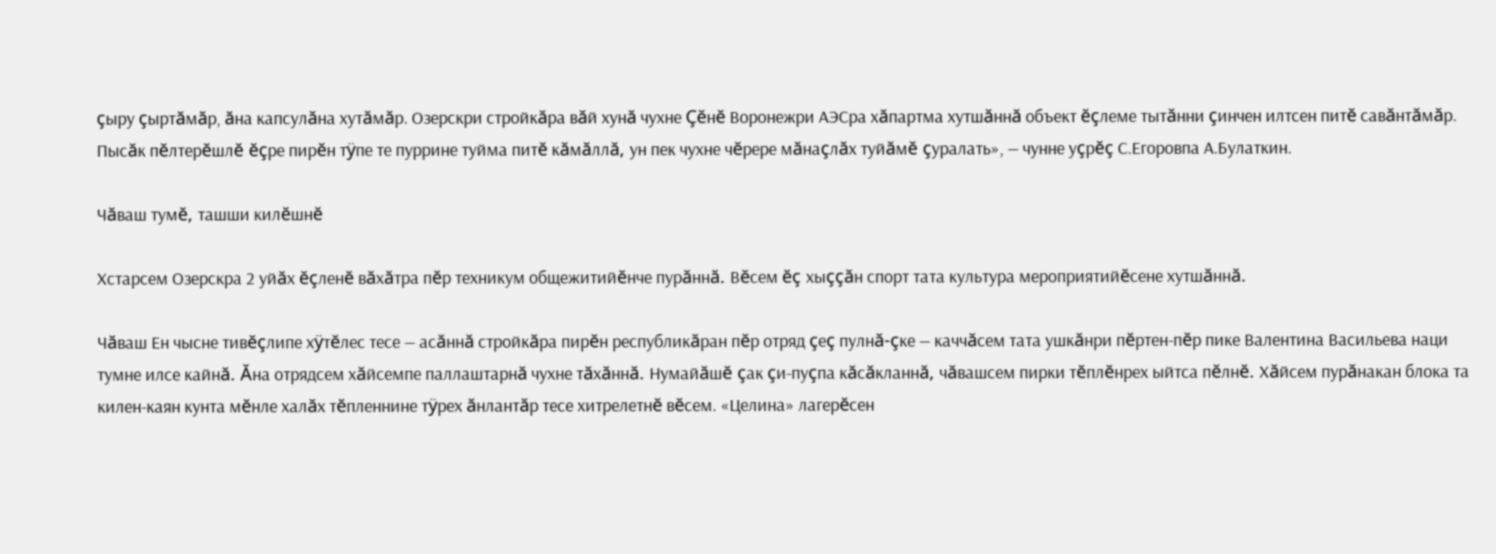çыру çыртăмăр, ăна капсулăна хутăмăр. Озерскри стройкăра вăй хунă чухне Çĕнĕ Воронежри АЭСра хăпартма хутшăннă объект ĕçлеме тытăнни çинчен илтсен питĕ савăнтăмăр. Пысăк пĕлтерĕшлĕ ĕçре пирĕн тÿпе те пуррине туйма питĕ кăмăллă, ун пек чухне чĕрере мăнаçлăх туйăмĕ çуралать», — чунне уçрĕç С.Егоровпа А.Булаткин.

Чăваш тумĕ, ташши килĕшнĕ

Хстарсем Озерскра 2 уйăх ĕçленĕ вăхăтра пĕр техникум общежитийĕнче пурăннă. Вĕсем ĕç хыççăн спорт тата культура мероприятийĕсене хутшăннă.

Чăваш Ен чысне тивĕçлипе хÿтĕлес тесе — асăннă стройкăра пирĕн республикăран пĕр отряд çеç пулнă-çке — каччăсем тата ушкăнри пĕртен-пĕр пике Валентина Васильева наци тумне илсе кайнă. Ăна отрядсем хăйсемпе паллаштарнă чухне тăхăннă. Нумайăшĕ çак çи-пуçпа кăсăкланнă, чăвашсем пирки тĕплĕнрех ыйтса пĕлнĕ. Хăйсем пурăнакан блока та килен-каян кунта мĕнле халăх тĕпленнине тÿрех ăнлантăр тесе хитрелетнĕ вĕсем. «Целина» лагерĕсен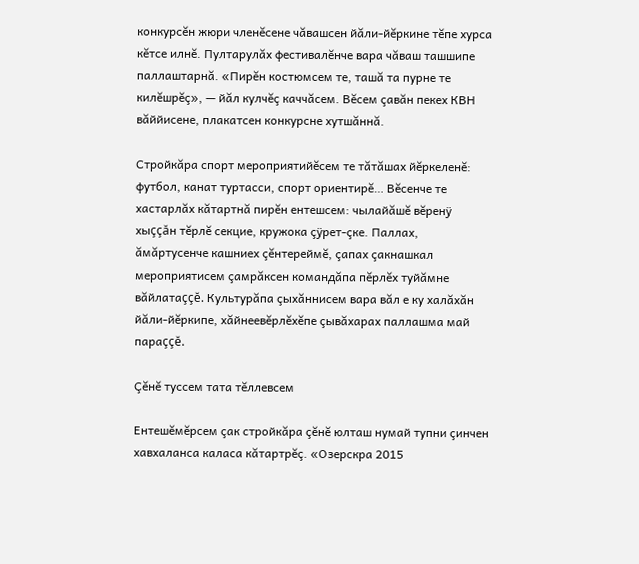конкурсĕн жюри членĕсене чăвашсен йăли-йĕркине тĕпе хурса кĕтсе илнĕ. Пултарулăх фестивалĕнче вара чăваш ташшипе паллаштарнă. «Пирĕн костюмсем те, ташă та пурне те килĕшрĕç», — йăл кулчĕç каччăсем. Вĕсем çавăн пекех КВН вăййисене, плакатсен конкурсне хутшăннă.

Стройкăра спорт мероприятийĕсем те тăтăшах йĕркеленĕ: футбол, канат туртасси, спорт ориентирĕ… Вĕсенче те хастарлăх кăтартнă пирĕн ентешсем: чылайăшĕ вĕренÿ хыççăн тĕрлĕ секцие, кружока çÿрет-çке. Паллах, ăмăртусенче кашниех çĕнтереймĕ, çапах çакнашкал мероприятисем çамрăксен командăпа пĕрлĕх туйăмне вăйлатаççĕ. Культурăпа çыхăннисем вара вăл е ку халăхăн йăли-йĕркипе, хăйнеевĕрлĕхĕпе çывăхарах паллашма май параççĕ.

Çĕнĕ туссем тата тĕллевсем

Ентешĕмĕрсем çак стройкăра çĕнĕ юлташ нумай тупни çинчен хавхаланса каласа кăтартрĕç. «Озерскра 2015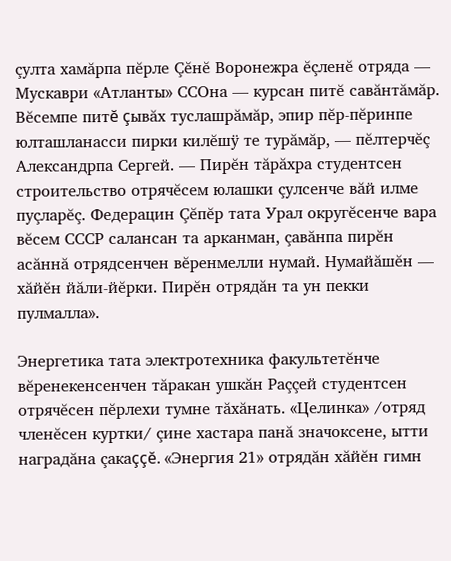çулта хамăрпа пĕрле Çĕнĕ Воронежра ĕçленĕ отряда — Мускаври «Атланты» ССОна — курсан питĕ савăнтăмăр. Вĕсемпе питĕ çывăх туслашрăмăр, эпир пĕр-пĕринпе юлташланасси пирки килĕшÿ те турăмăр, — пĕлтерчĕç Александрпа Сергей. — Пирĕн тăрăхра студентсен строительство отрячĕсем юлашки çулсенче вăй илме пуçларĕç. Федерацин Çĕпĕр тата Урал округĕсенче вара вĕсем СССР салансан та арканман, çавăнпа пирĕн асăннă отрядсенчен вĕренмелли нумай. Нумайăшĕн — хăйĕн йăли-йĕрки. Пирĕн отрядăн та ун пекки пулмалла».

Энергетика тата электротехника факультетĕнче вĕренекенсенчен тăракан ушкăн Раççей студентсен отрячĕсен пĕрлехи тумне тăхăнать. «Целинка» /отряд членĕсен куртки/ çине хастара панă значоксене, ытти наградăна çакаççĕ. «Энергия 21» отрядăн хăйĕн гимн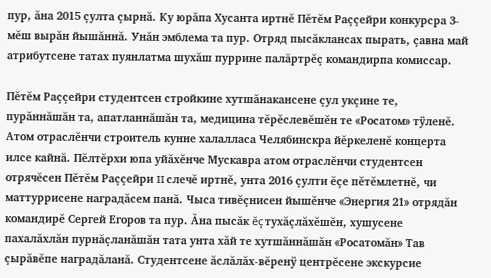пур, ăна 2015 çулта çырнă. Ку юрăпа Хусанта иртнĕ Пĕтĕм Раççейри конкурсра 3-мĕш вырăн йышăннă. Унăн эмблема та пур. Отряд пысăклансах пырать, çавна май атрибутсене татах пуянлатма шухăш пуррине палăртрĕç командирпа комиссар.

Пĕтĕм Раççейри студентсен стройкине хутшăнакансене çул укçине те, пурăннăшăн та, апатланнăшăн та, медицина тĕрĕслевĕшĕн те «Росатом» тÿленĕ. Атом отраслĕнчи строитель кунне халалласа Челябинскра йĕркеленĕ концерта илсе кайнă. Пĕлтĕрхи юпа уйăхĕнче Мускавра атом отраслĕнчи студентсен отрячĕсен Пĕтĕм Раççейри II слечĕ иртнĕ, унта 2016 çулти ĕçе пĕтĕмлетнĕ, чи маттуррисене наградăсем панă. Чыса тивĕçнисен йышĕнче «Энергия 21» отрядăн командирĕ Сергей Егоров та пур. Ăна пысăк ĕç тухăçлăхĕшĕн, хушусене пахалăхлăн пурнăçланăшăн тата унта хăй те хутшăннăшăн «Росатомăн» Тав çырăвĕпе наградăланă. Студентсене ăслăлăх-вĕренÿ центрĕсене экскурсие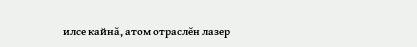илсе кайнă, атом отраслĕн лазер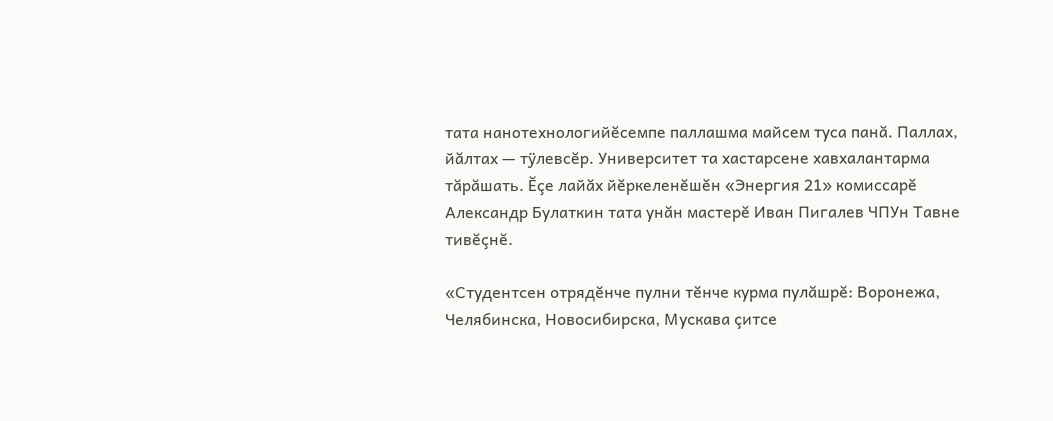тата нанотехнологийĕсемпе паллашма майсем туса панă. Паллах, йăлтах — тÿлевсĕр. Университет та хастарсене хавхалантарма тăрăшать. Ĕçе лайăх йĕркеленĕшĕн «Энергия 21» комиссарĕ Александр Булаткин тата унăн мастерĕ Иван Пигалев ЧПУн Тавне тивĕçнĕ.

«Студентсен отрядĕнче пулни тĕнче курма пулăшрĕ: Воронежа, Челябинска, Новосибирска, Мускава çитсе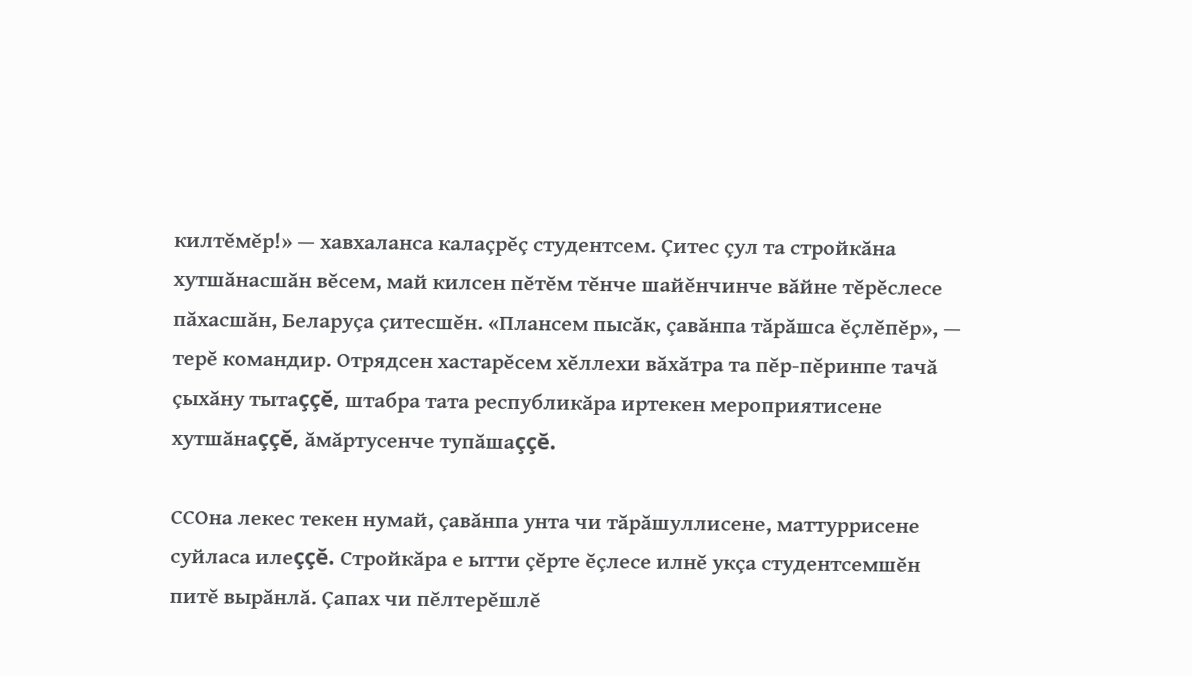килтĕмĕр!» — хавхаланса калаçрĕç студентсем. Çитес çул та стройкăна хутшăнасшăн вĕсем, май килсен пĕтĕм тĕнче шайĕнчинче вăйне тĕрĕслесе пăхасшăн, Беларуçа çитесшĕн. «Плансем пысăк, çавăнпа тăрăшса ĕçлĕпĕр», — терĕ командир. Отрядсен хастарĕсем хĕллехи вăхăтра та пĕр-пĕринпе тачă çыхăну тытаççĕ, штабра тата республикăра иртекен мероприятисене хутшăнаççĕ, ăмăртусенче тупăшаççĕ.

ССОна лекес текен нумай, çавăнпа унта чи тăрăшуллисене, маттуррисене суйласа илеççĕ. Стройкăра е ытти çĕрте ĕçлесе илнĕ укçа студентсемшĕн питĕ вырăнлă. Çапах чи пĕлтерĕшлĕ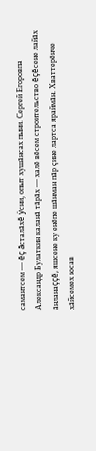самантсем — ĕç ăсталăхĕ ÿсни, опыт хушăнсах пыни. Сергей Егоровпа Александр Булаткин каланă тăрăх — халĕ вĕсем строительство ĕçĕсене лайăх ăнланаççĕ, яшсене ку енĕпе шăнман пăр çине лартса яраймăн. Хваттерĕнче хăйсемех юсав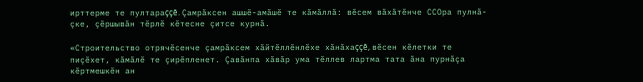ирттерме те пултараççĕ. Çамрăксен ашшĕ-амăшĕ те кăмăллă: вĕсем вăхăтĕнче ССОра пулнă-çке, çĕршывăн тĕрлĕ кĕтесне çитсе курнă.

«Строительство отрячĕсенче çамрăксем хăйтĕллĕнлĕхе хăнăхаççĕ, вĕсен кĕлетки те пиçĕхет, кăмăлĕ те çирĕпленет. Çавăнпа хăвăр ума тĕллев лартма тата ăна пурнăçа кĕртмешкĕн ан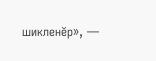шикленĕр», —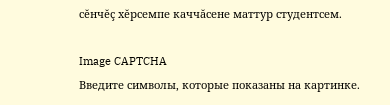сĕнчĕç хĕрсемпе каччăсене маттур студентсем.

Image CAPTCHA
Введите символы, которые показаны на картинке.